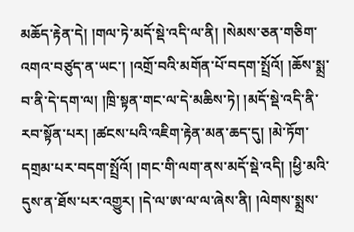མཆོད་རྟེན་དེ། །གལ་ཏེ་མདོ་སྡེ་འདི་ལ་ནི། །སེམས་ཅན་གཅིག་འགའ་བཙུད་ན་ཡང་། །འགྲོ་བའི་མགོན་པོ་བདག་སྤྲོའོ། །ཆོས་སྨྲ་བ་ནི་དེ་དག་ལ། །ཁྲི་སྟན་གང་ལ་དེ་མཆིས་ཏེ། །མདོ་སྡེ་འདི་ནི་རབ་སྟོན་པར། །ཚངས་པའི་འཇིག་རྟེན་མན་ཆད་དུ། །མེ་ཏོག་དགྲམ་པར་བདག་སྤྲོའོ། །གང་གི་ལག་ནས་མདོ་སྡེ་འདི། །ཕྱི་མའི་དུས་ན་ཐོས་པར་འགྱུར། །དེ་ལ་ཨ་ལ་ལ་ཞེས་ནི། །ལེགས་སྨྲས་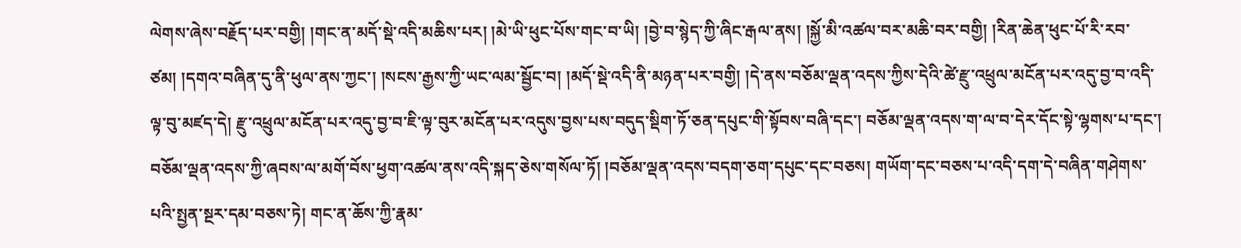ལེགས་ཞེས་བརྗོད་པར་བགྱི། །གང་ན་མདོ་སྡེ་འདི་མཆིས་པར། །མེ་ཡི་ཕུང་པོས་གང་བ་ཡི། །བྱེ་བ་སྙེད་ཀྱི་ཞིང་རྒལ་ནས། །སྐྱོ་མི་འཚལ་བར་མཆི་བར་བགྱི། །རིན་ཆེན་ཕུང་པོ་རི་རབ་ཙམ། །དགའ་བཞིན་དུ་ནི་ཕུལ་ནས་ཀྱང་། །སངས་རྒྱས་ཀྱི་ཡང་ལམ་སྦྱོང་བ། །མདོ་སྡེ་འདི་ནི་མཉན་པར་བགྱི། །དེ་ནས་བཅོམ་ལྡན་འདས་ཀྱིས་དེའི་ཚེ་རྫུ་འཕྲུལ་མངོན་པར་འདུ་བྱ་བ་འདི་ལྟ་བུ་མཛད་དེ། རྫུ་འཕྲུལ་མངོན་པར་འདུ་བྱ་བ་ཇི་ལྟ་བུར་མངོན་པར་འདུས་བྱས་པས་བདུད་སྡིག་ཏོ་ཅན་དཔུང་གི་སྟོབས་བཞི་དང་། བཅོམ་ལྡན་འདས་ག་ལ་བ་དེར་དོང་སྟེ་ལྷགས་པ་དང་། བཅོམ་ལྡན་འདས་ཀྱི་ཞབས་ལ་མགོ་བོས་ཕྱག་འཚལ་ནས་འདི་སྐད་ཅེས་གསོལ་ཏོ། །བཅོམ་ལྡན་འདས་བདག་ཅག་དཔུང་དང་བཅས། གཡོག་དང་བཅས་པ་འདི་དག་དེ་བཞིན་གཤེགས་པའི་སྤྱན་སྔར་དམ་བཅས་ཏེ། གང་ན་ཆོས་ཀྱི་རྣམ་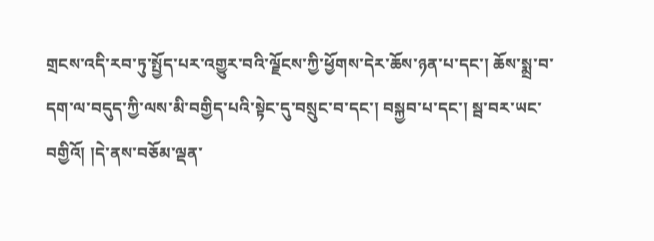གྲངས་འདི་རབ་ཏུ་སྤྱོད་པར་འགྱུར་བའི་ལྗོངས་ཀྱི་ཕྱོགས་དེར་ཆོས་ཉན་པ་དང་། ཆོས་སྨྲ་བ་དག་ལ་བདུད་ཀྱི་ལས་མི་བགྱིད་པའི་སྟེང་དུ་བསྲུང་བ་དང་། བསྐྱབ་པ་དང་། སྦ་བར་ཡང་བགྱིའོ། །དེ་ནས་བཅོམ་ལྡན་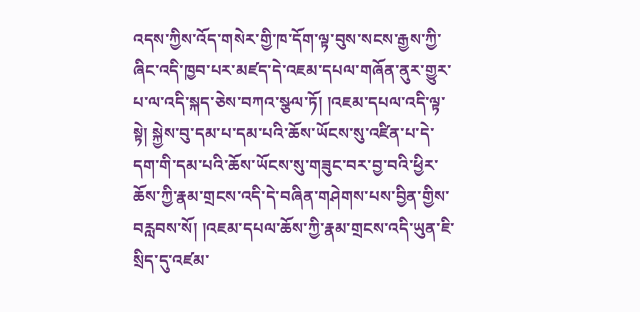འདས་ཀྱིས་འོད་གསེར་གྱི་ཁ་དོག་ལྟ་བུས་སངས་རྒྱས་ཀྱི་ཞིང་འདི་ཁྱབ་པར་མཛད་དེ་འཇམ་དཔལ་གཞོན་ནུར་གྱུར་པ་ལ་འདི་སྐད་ཅེས་བཀའ་སྩལ་ཏོ། །འཇམ་དཔལ་འདི་ལྟ་སྟེ། སྐྱེས་བུ་དམ་པ་དམ་པའི་ཆོས་ཡོངས་སུ་འཛིན་པ་དེ་དག་གི་དམ་པའི་ཆོས་ཡོངས་སུ་གཟུང་བར་བྱ་བའི་ཕྱིར་ཆོས་ཀྱི་རྣམ་གྲངས་འདི་དེ་བཞིན་གཤེགས་པས་བྱིན་གྱིས་བརླབས་སོ། །འཇམ་དཔལ་ཆོས་ཀྱི་རྣམ་གྲངས་འདི་ཡུན་ཇི་སྲིད་དུ་འཛམ་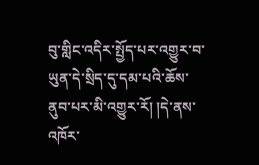བུ་གླིང་འདིར་སྤྱོད་པར་འགྱུར་བ་ཡུན་དེ་སྲིད་དུ་དམ་པའི་ཆོས་ནུབ་པར་མི་འགྱུར་རོ། །དེ་ནས་འཁོར་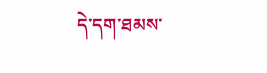དེ་དག་ཐམས་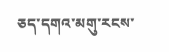ཅད་དགའ་མགུ་རངས་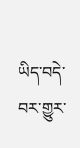ཡིད་བདེ་བར་གྱུར་